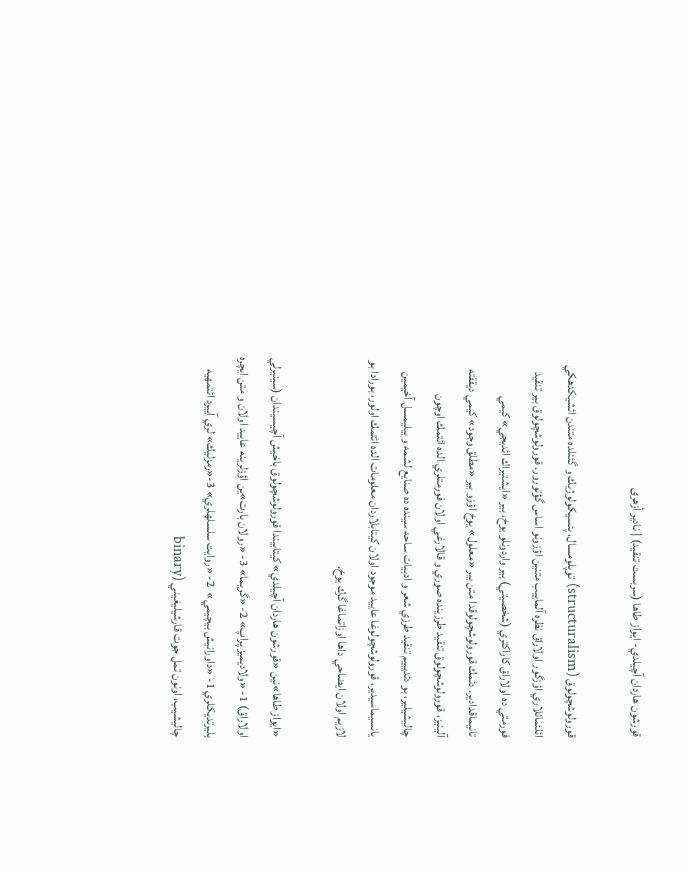قورشون هاردان آچيلدي- ايواز طاها (سربست تنقید) | نادیر أزهری

قورولوشچولوق (structuralism) توپلومسال، پئسیكولوژيك و گئنلده متندن ائشيكدهكي ائلئمانلاري اؤزگور اولاراق نظره آلماييب متنين اؤزونو اساس گؤتورور. قورولوشچولوق بير تنقيد فورمتي ده اولاراق كاراكتري (شخصيتي) بير واردونلو يوخ، بير «ايشتيراك ائديجي» كيمي تانيماقدادير. دئمك قورولوشچولوقدا متن بير «معلول» يوخ اؤزو بير «مطلق وجود» كيمي ديققته آلينيز، قورولوشچولوق تنقيد طرزينده صوري و قالارغي اولان فورمتلري الده ائتمك اوچون چاليشيلير، بو دئديييم تنقيد طرزي شعر و ادبيات ساحه سينده ده صنايع لشمه و بيليمسل آخيمين يانسيماسيدير، قورولوشچولوغا عاييد موجود اولان كيتابلاردان معلومات الده ائتمك اولور، بورادا بو لازيم اولان ايضاحي داها اوزاتماغا گرك يوخ.

«ايواز طاها»نين «قورشون هاردان آچيلدي» كيتابيندا قورولوشچولوق باخيش آچيسيندان (سينيرلي اولاراق) 1- «ولاديميز پراپ» 2- «گريما» 3- «رولان بارت»ين اؤزلرينه عاييد اولان و متن ايچره بليرتديكلري 1- «داورانيش بيچيمي»  2- «روايت سلسلهلري» 3-«رمزليك» لري آييرد ائتمهيه چاليشيب، اونون تمل جوت قارشيليغيني (binary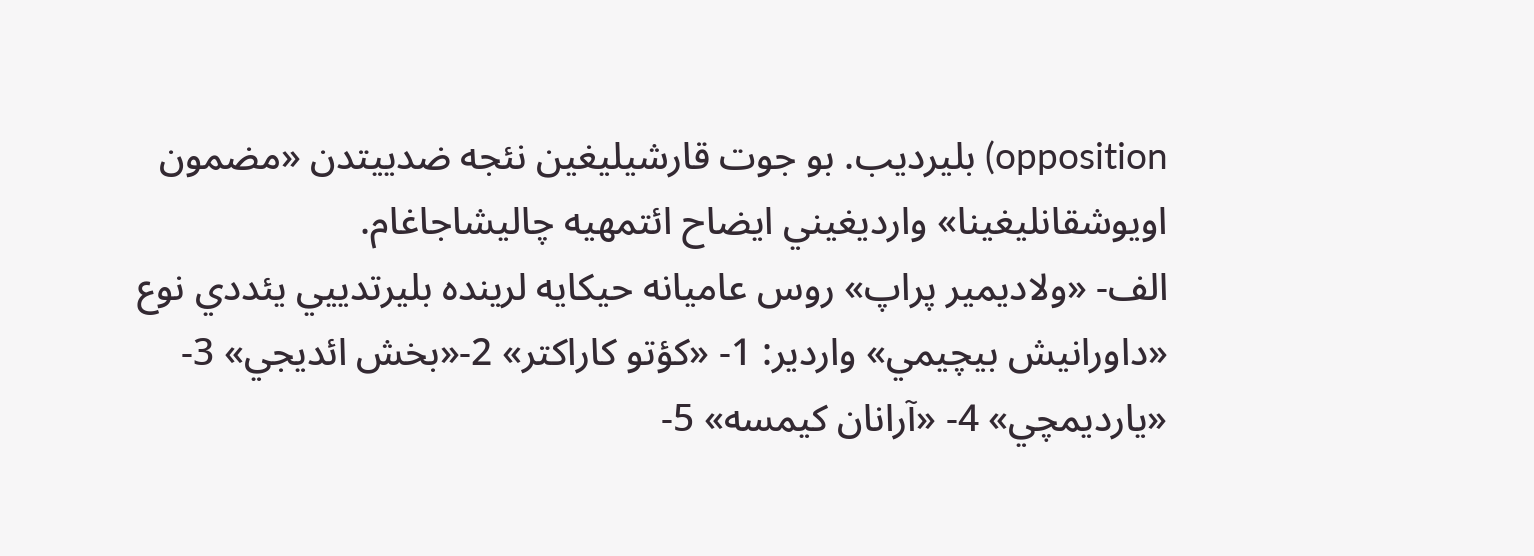opposition) بليرديب. بو جوت قارشيليغين نئجه ضدييتدن «مضمون اويوشقانليغينا» وارديغيني ايضاح ائتمهيه چاليشاجاغام.
الف- «ولاديمير پراپ» روس عاميانه حیكايه لرينده بليرتدييي يئددي نوع «داورانيش بيچيمي» واردير: 1- «كؤتو كاراكتر» 2-«بخش ائديجي» 3- «يارديمچي» 4- «آرانان كيمسه» 5-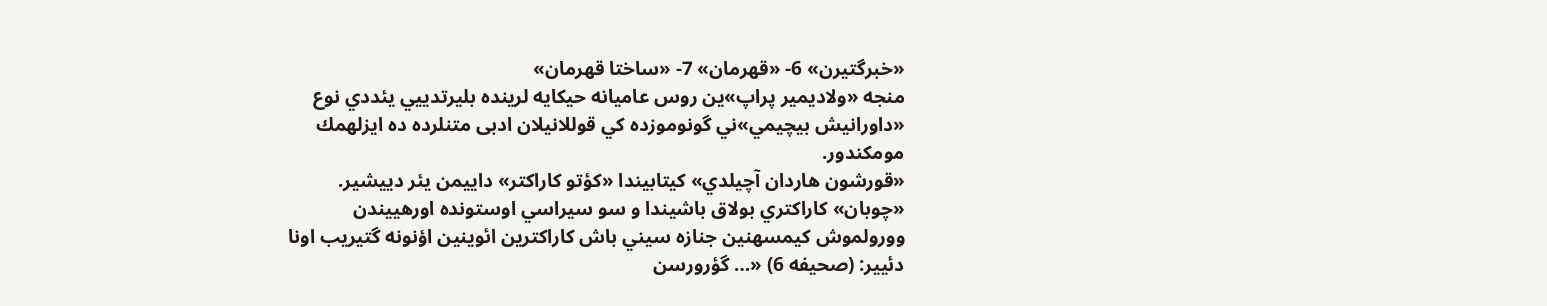«خبرگتيرن» 6- «قهرمان» 7- «ساختا قهرمان»
منجه «ولاديمير پراپ»ين روس عاميانه حیكايه لرينده بليرتديیي يئددي نوع «داورانيش بيچيمي»ني گونوموزده كي قوللانیلان ادبی متنلرده ده ايزلهمك مومكندور.
«قورشون هاردان آچيلدي» كيتابيندا «كؤتو كاراكتر» داييمن يئر دييشير. «چوبان» كاراكتري بولاق باشيندا و سو سيراسي اوستونده اورهييندن وورولموش كيمسهنين جنازه سيني باش كاراكترين ائوينين اؤنونه گتيريب اونا دئيير: (صحيفه 6) «… گؤرورسن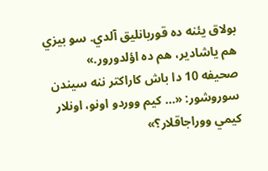بولاق يئنه ده قوربانليق آلدي. سو بيزي هم ياشادير، هم ده اؤلدورور.»
صحيفه 10 دا باش كاراكتر ننه سيندن سوروشور: «… كيم ووردو اونو، اونلار كيمي ووراجاقلار؟»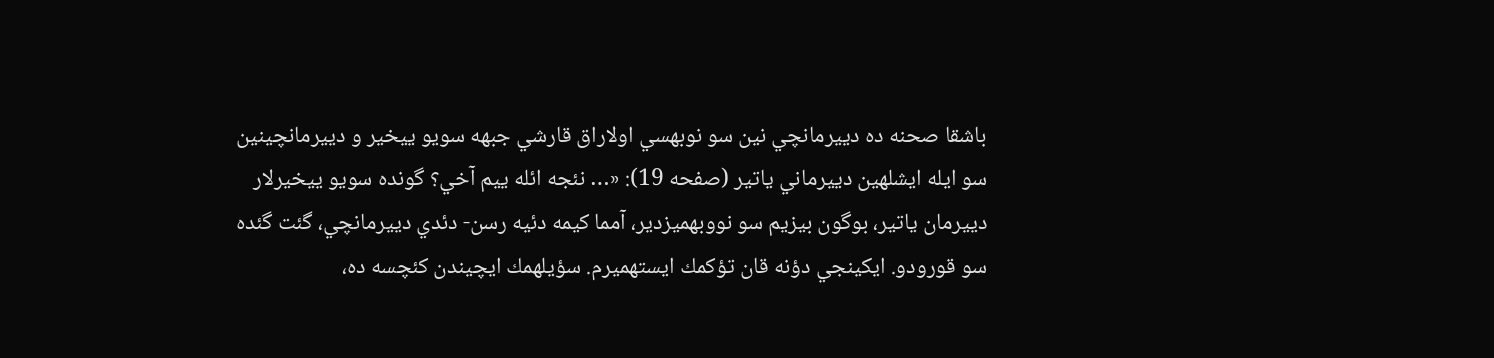باشقا صحنه ده دييرمانچي نين سو نوبهسي اولاراق قارشي جبهه سويو ييخير و دييرمانچينين سو ايله ايشلهين دييرماني ياتير (صفحه 19): «… نئجه ائله ييم آخي؟ گونده سويو ييخيرلار دييرمان ياتير، بوگون بيزيم سو نووبهميزدير، آمما كيمه دئيه رسن- دئدي دييرمانچي، گئت گئده سو قورودو. ايكينجي دؤنه قان تؤكمك ايستهميرم. سؤيلهمك ايچيندن كئچسه ده،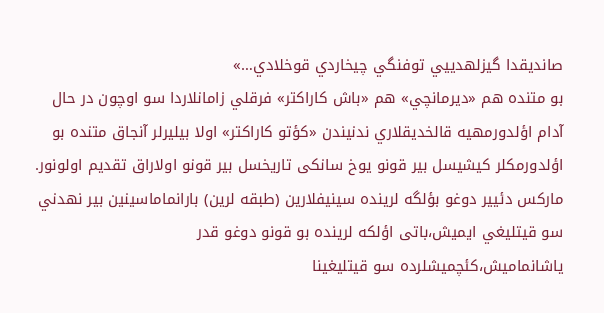صانديقدا گيزلهدييي توفنگي چيخاردي قوخلادي…»
بو متنده هم «ديرمانچي» هم «باش كاراكتر» فرقلي زامانلاردا سو اوچون در حال آدام اؤلدورمهيه قالخديقلاري ندنیندن «كؤتو كاراكتر» اولا بيليرلر آنجاق متنده بو اؤلدورمكلر كيشيسل بير قونو یوخ سانکی تاريخسل بير قونو اولاراق تقدیم اولونور. ماركس دئيير دوغو بؤلگه لرينده سينيفلارين (طبقه لرين) بارانماماسينين بير نهدني سو قيتليغي ايميش،باتی اؤلکه لرینده بو قونو دوغو قدر یاشانمامیش،كئچميشلرده سو قيتليغينا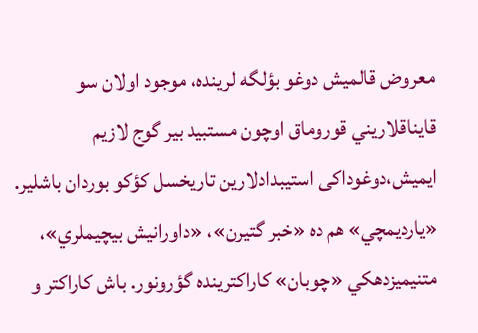معروض قالميش دوغو بؤلگه لرینده، موجود اولان سو قايناقلاريني قوروماق اوچون مستبيد بير گوج لازيم ايميش،دوغوداکی استیبدادلارین تاریخسل کؤکو بوردان باشلیر.
«يارديمچي» هم ده «خبر گتيرن»، «داورانيش بيچيملري»، متنيميزدهكي «چوبان» كاراكترينده گؤرونور. باش كاراكتر و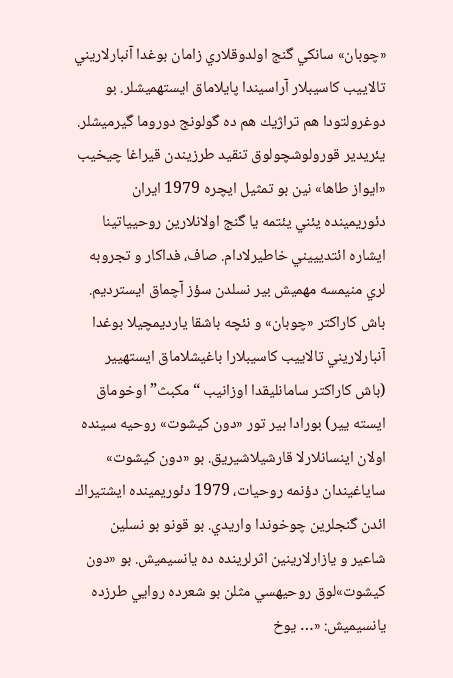«چوبان» سانكي گنج اولدوقلاري زامان بوغدا آنبارلاريني تالاييب كاسيبلار آراسيندا پايلاماق ايستهميشلر. بو دوغرولتودا هم تراژيك هم ده گولونج دوروما گيرميشلر. يئريدير قورولوشچولوق تنقيد طرزيندن قيراغا چيخيب «ايواز طاها» نين بو تمثيل ايچره 1979 ايران دئوريمينده يئني يئتمه يا گنج اولانلارين روحيياتينا ايشاره ائتديیيني خاطيرلادام. صاف، فداكار و تجروبه لري منيمسه مهميش بير نسلدن سؤز آچماق ایستردیم. باش كاراكتر «چوبان» و نئچه باشقا يارديمچيلا بوغدا آنبارلاريني تالاييب كاسيبلارا باغيشلاماق ايستهيير (باش كاراكتر سامانليقدا اوزانيب “مكبث” اوخوماق ايسته يير) بورادا بير تور «دون كيشوت» روحيه سینده اولان اينسانلارلا قارشيلاشيريق. بو «دون كيشوت» ساياغيندان دؤنمه روحيات، 1979 دئوريمينده ايشتيراك ائدن گنجلرين چوخوندا واريدي. بو قونو بو نسلين شاعير و يازارلارينين اثرلرينده ده يانسيميش. بو «دون كيشوت»لوق روحيهسي مثلن بو شعرده روايي طرزده يانسيميش: «… يوخ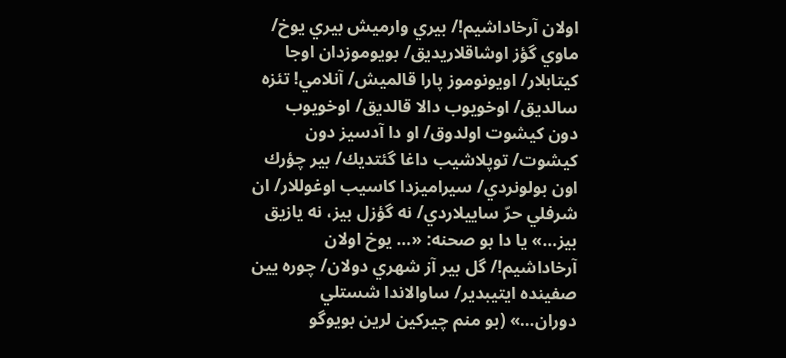اولان آرخاداشيم!/ بيري وارميش بيري يوخ/ ماوي گؤز اوشاقلاريديق/ بويوموزدان اوجا كيتابلار/ اويونوموز پارا قالميش/ آنلامي! تئزه سالديق/ اوخويوب دالا قالديق/ اوخويوب دون كيشوت اولدوق/ او دا آدسيز دون كيشوت/ توپلاشيب داغا گئتديك/ بير چؤرك اون بولونردي/ سيراميزدا كاسيب اوغوللار/ ان شرفلي حرّ ساييلاردي/ نه گؤزل بيز، نه يازيق بيز…» يا دا بو صحنه: «… يوخ اولان آرخاداشيم!/ گل بير آز شهري دولان/ چوره يين صفينده ايتيبدير/ ساوالاندا شستلي دوران…» (بو منم چيركين لرين بويوگو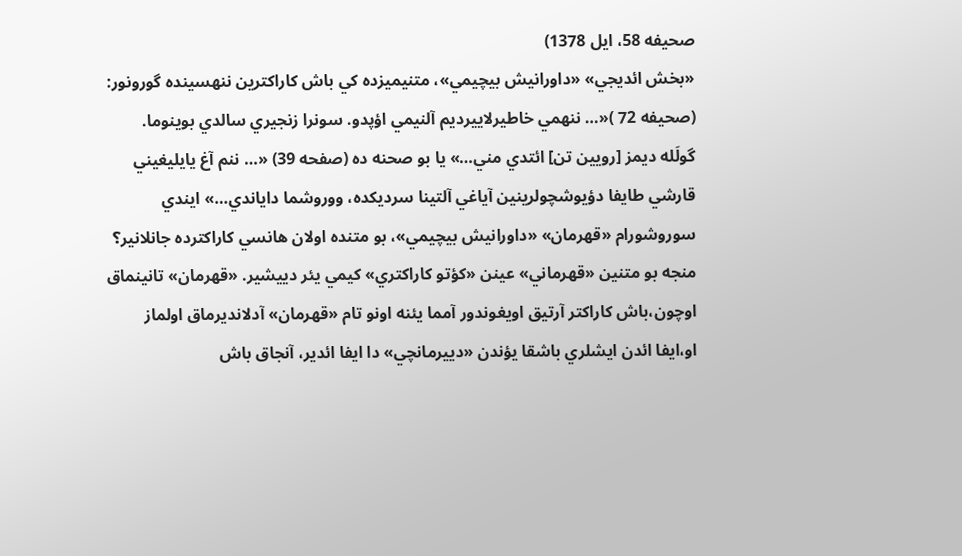صحيفه 58، ايل 1378)
«بخش ائديجي» «داورانيش بيچيمي»، متنيميزده كي باش كاراكترين ننهسينده گورونور: (صحيفه 72 )«… ننهمي خاطيرلاييرديم آلنيمي اؤپدو. سونرا زنجيري سالدي بوينوما. گولَله ديمز [رويين تن] ائتدي مني…» يا بو صحنه ده (صفحه 39) «… ننم آغ يايليغيني قارشي طايفا دؤيوشچولرينين آياغي آلتينا سرديكده، ووروشما داياندي…» ايندي سوروشورام «قهرمان» «داورانيش بيچيمي»، بو متنده اولان هانسي كاراكترده جانلانير؟ منجه بو متنين «قهرماني» عينن «كؤتو كاراكتري» كيمي يئر دييشير. «قهرمان» تانينماق اوچون،باش كاراكتر آرتيق اويغوندور آمما يئنه اونو تام «قهرمان» آدلانديرماق اولماز او،ايفا ائدن ايشلري باشقا يؤندن «دييرمانچي» دا ايفا ائدير، آنجاق باش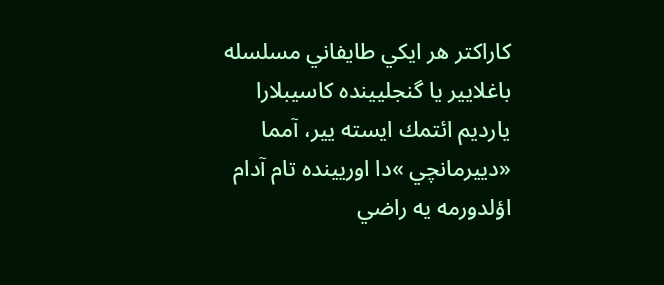كاراكتر هر ايكي طايفاني مسلسله باغلايير يا گنجليينده كاسيبلارا يارديم ائتمك ايسته يير، آمما «دييرمانچي »دا اوريينده تام آدام اؤلدورمه يه راضي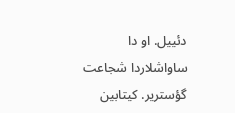دئييل. او دا ساواشلاردا شجاعت گؤسترير. كيتابين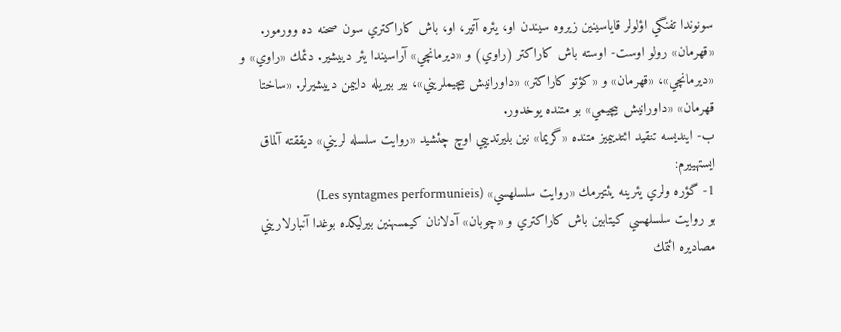سونوندا تفنگي اؤلولر قاياسينين زيروه سيندن او، يئره آتير، او، باش كاراكتري سون صحنه ده وورمور. «قهرمان» رولو اوست- اوسته باش كاراكتر (راوي) و «ديرمانچي» آراسيندا يئر دييشير. دئمك «راوي» و «ديرمانچي»، «قهرمان» و «كؤتو كاراكتر» «داورانيش بيچيملريني»، بير بيريله دايیمن دیيشيرلر. «ساختا قهرمان» «داورانيش بيچيمي» بو متنده يوخدور.
ب- اينديسه تنقيد ائتدييميز متنده «گريما» نين بليرتدييي اوچ چئشيد «روايت سلسله لريني» ديققته آلماق ايستهييرم:
1- گؤره ولري يئرينه يئتيرمك «روايت سلسلهسي» (Les syntagmes performunieis)
بو روايت سلسلهسي كيتابين باش كاراكتري و «چوبان» آدلانان كيمسهنين بيرليكده بوغدا آنبارلاريني مصاديره ائتمك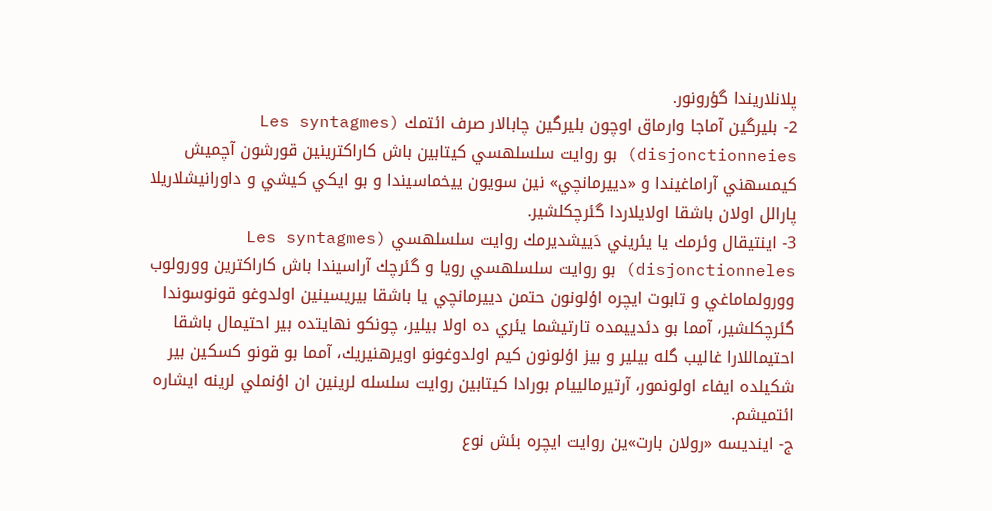پلانلاريندا گؤرونور.
2- بليرگين آماجا وارماق اوچون بليرگين چابالار صرف ائتمك (Les syntagmes disjonctionneies) بو روايت سلسلهسي كيتابين باش كاراكترينين قورشون آچميش كيمسهني آراماغيندا و «دييرمانچي» نين سويون ييخماسيندا و بو ايكي كيشي و داورانيشلاريلا پارالل اولان باشقا اولايلاردا گئرچكلشير.
3- اينتيقال وئرمك يا يئريني دَييشديرمك روايت سلسلهسي (Les syntagmes disjonctionneles) بو روايت سلسلهسي رويا و گئرچك آراسيندا باش كاراكترين وورولوب وورولماماغي و تابوت ايچره اؤلونون حتمن دييرمانچي يا باشقا بيريسينين اولدوغو قونوسوندا گئرچكلشير، آمما بو دئدييمده تارتيشما يئري ده اولا بيلير، چونكو نهايتده بير احتيمال باشقا احتيماللارا غاليب گله بيلير و بيز اؤلونون كيم اولدوغونو اويرهنيريك، آمما بو قونو كسكين بير شكيلده ايفاء اولونمور، آرتيرمالييام بورادا كيتابين روايت سلسله لرينين ان اؤنملي لرينه ايشاره ائتميشم.
ج- اينديسه «رولان بارت»ين روايت ايچره بئش نوع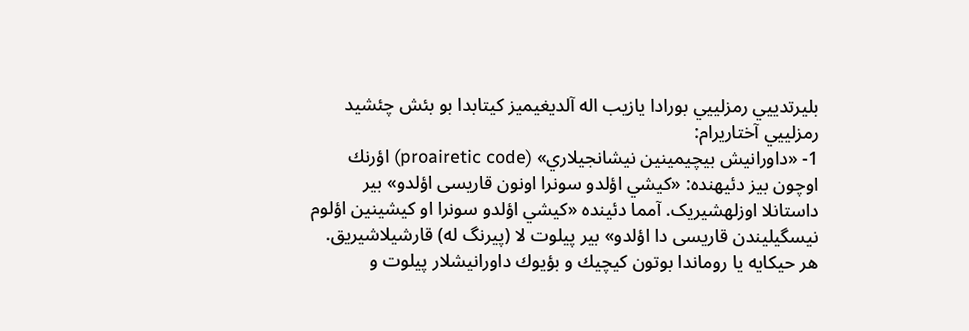بليرتدييي رمزلييي بورادا يازيب اله آلديغيميز كيتابدا بو بئش چئشيد رمزلييي آختاريرام:
1- «داورانيش بيچيمينين نيشانجيلاري» (proairetic code) اؤرنك اوچون بيز دئيهنده: «كيشي اؤلدو سونرا اونون قاریسی اؤلدو» بیر داستانلا اوزلهشیریک. آمما دئینده «كيشي اؤلدو سونرا او کیشینین اؤلوم نیسگیلیندن قاریسی دا اؤلدو» بیر پیلوت لا (پيرنگ له) قارشيلاشيريق. هر حیكايه يا روماندا بوتون كيچيك و بؤيوك داورانيشلار پيلوت و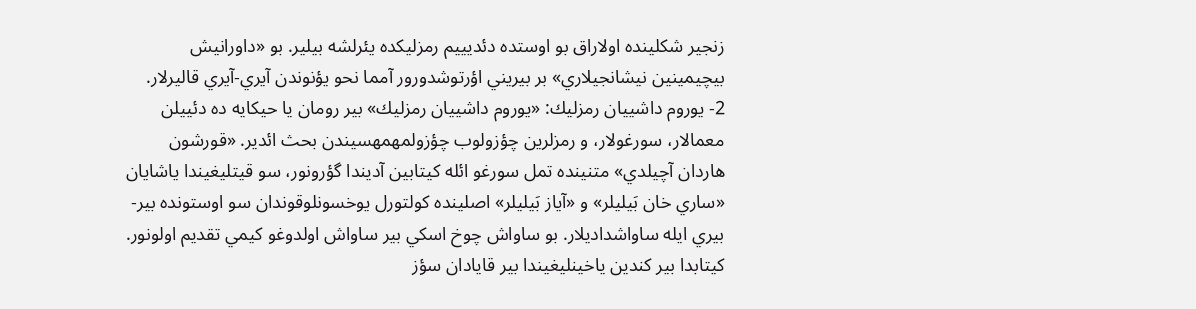زنجير شكلينده اولاراق بو اوستده دئدیييم رمزليكده يئرلشه بيلير. بو «داورانيش بيچيمينين نيشانجيلاري» بر بيريني اؤرتوشدورور آمما نحو يؤنوندن آيري-آيري قاليرلار.
2- يوروم داشييان رمزليك: «يوروم داشييان رمزليك» بير رومان يا حیكايه ده دئييلن معمالار، سورغولار، و رمزلرين چؤزولوب چؤزولمهمهسيندن بحث ائدير. «قورشون هاردان آچيلدي» متنينده تمل سورغو ائله كيتابين آديندا گؤرونور، سو قيتليغيندا ياشايان «ساري خان بَيليلر» و «آياز بَيليلر» اصلينده كولتورل يوخسونلوقوندان سو اوستونده بير-بيري ايله ساواشداديلار. بو ساواش چوخ اسكي بير ساواش اولدوغو كيمي تقديم اولونور. كيتابدا بير كندين ياخينليغيندا بير قايادان سؤز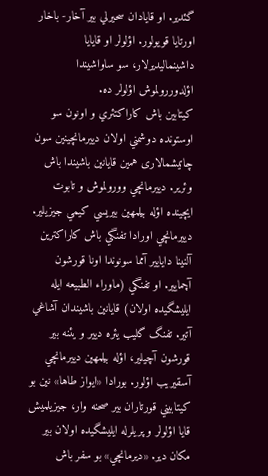گئدير. او قايادان سحيرلي بير آخار- باخار اورتايا قويولور. اؤلولر او قايايا داشينماليديرلار، سو ساواشيندا اؤلدوررولموش اؤلولر ده.
كيتابين باش كاراكتئري و اونون سو اوستونده دوشمني اولان دييرمانچينين سون چاتيشمالاری همين قايانين باشيندا باش وئرير. دييرمانچي وورولموش و تابوت ايچينده اؤله بيلمهين بيريسي كيمي جيزيلير. دييرمانچي اورادا تفنگي باش كاراكترين آلنينا دايايير آمما سونوندا اونا قورشون آچمايير. او تفنگي (ماوراء الطبيعه ايله ايليشگيده اولان) قايانين باشيندان آشاغي آتير. تفنگ گليب يئره ديير و يئنه بير قورشون آچيلير، اؤله بيلمهين دييرمانچي آسقيريب اؤلور. بورادا «ايواز طاها» نين بو كيتابيني قورتاران بير صحنه وار، جيزيلميش قايا اؤلولر و پريلرله ايليشگيده اولان بير مكان دير. «ديرمانچي» بو سفر باش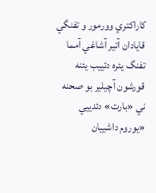كاراكتري وورمور و تفنگي قايادان آتير آشاغي آمما تفنگ يئره دئييب يئنه قورشون آچيلير بو صحنه ني «بارت» دئديیي «يوروم داشييان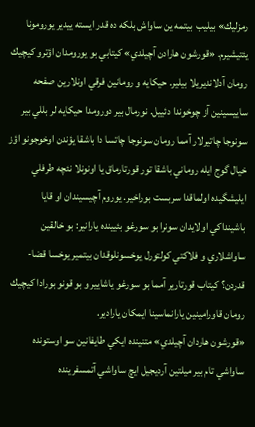رمزليك» بيليب  بيتمه ين ساواش بلكه ده قدر ايسته ييدير یورومونا يئتيشيرم. «قورشون هارادن آچيلدي» كيتابي بو يورومدان اؤترو كيچيك رومان آدلانديريلا بيلير. حیكايه و رومانين فرقي اونلارين صفحه ساييسينين آز چوخوندا دئييل. نورمال بير دورومدا حیكايه لر بللي بير سونوجا چاتيرلار آمما رومان سونوجا چاتسا دا باشقا يؤندن اوخوجونو اؤز خيال گوج ايله روماني باشقا تور قورتارماق يا اونونلا نئچه طرفلي ايليشگيده اولماقدا سربست بوراخير. يوروم آچيسيندان او قايا باشينداكي اولايدان سونرا بو سورغو بئيينده يارانير: بو خالقين ساواشلاري و فلاكتي كولتورل يوخسونلوقدان بيتمير يوخسا قضا- قدردن؟ كيتاب قورتارير آمما بو سورغو ياشايير و بو قونو بورادا كيچيك رومان قاورامينين يارانماسينا ايمكان يارادير.
«قورشون هاردان آچيلدي» متنينده ايكي طايفانين سو اوستونده ساواشي تام بير ميلتين آرديجيل ايچ ساواشي آتمسفرینده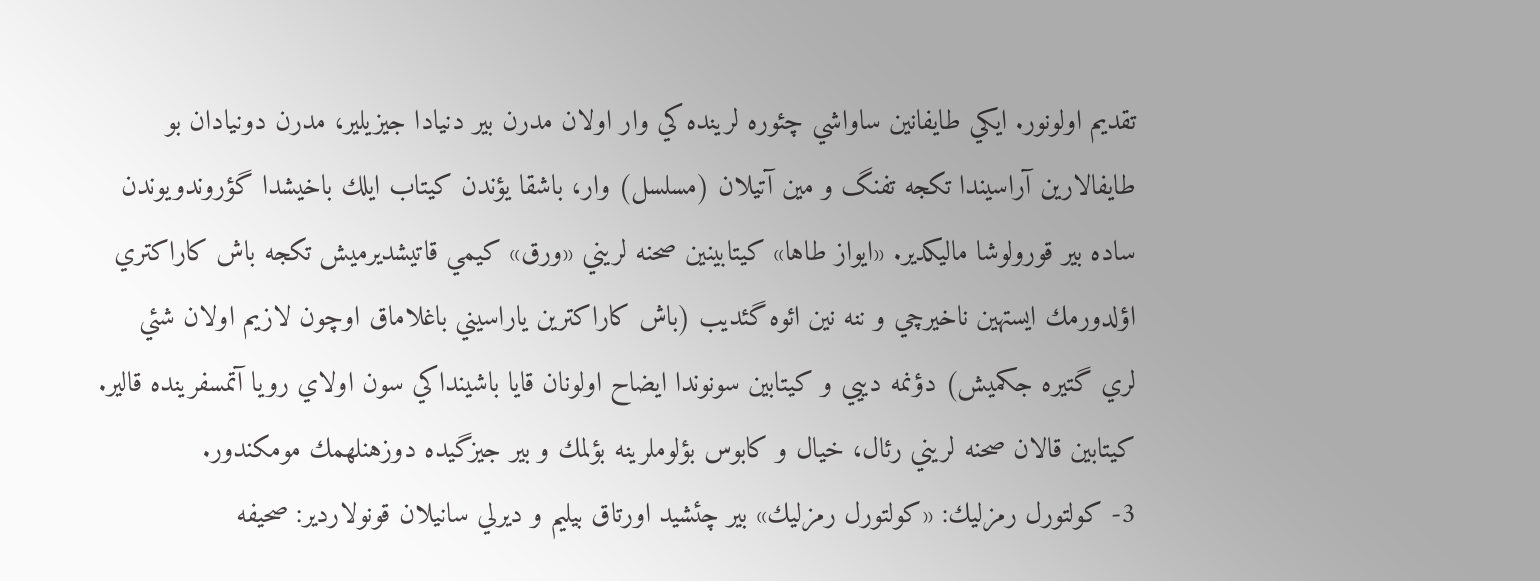تقديم اولونور. ايكي طايفانين ساواشي چئوره لرينده كي وار اولان مدرن بير دنيادا جيزيلير، مدرن دونيادان بو طايفالارين آراسيندا تكجه تفنگ و مين آتيلان (مسلسل) وار، باشقا يؤندن كيتاب ايلك باخيشدا گؤروندويوندن ساده بير قورولوشا ماليكدير. «ايواز طاها» كيتابينين صحنه لريني «ورق» كيمي قاتيشديرميش تكجه باش كاراكتري اؤلدورمك ايستهين ناخيرچي و ننه نين ائوه گئديب (باش كاراكترين ياراسيني باغلاماق اوچون لازيم اولان شئي لري گتيره جكميش) دؤنمه ديیي و كيتابين سونوندا ايضاح اولونان قايا باشينداكي سون اولاي رويا آتمسفرينده قالير. كيتابين قالان صحنه لريني رئال، خيال و كابوس بؤلوملرينه بؤلمك و بير جيزگيده دوزهنلهمك مومكندور.
3- كولتورل رمزليك: «كولتورل رمزليك» بير چئشيد اورتاق بيليم و ديرلي سانيلان قونولاردير: صحيفه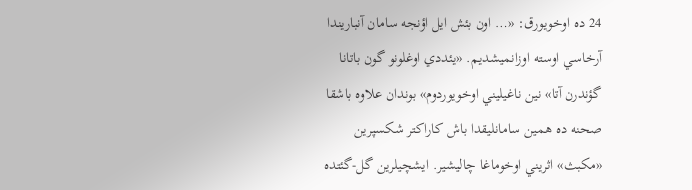24 ده اوخويورق: «… اون بئش ايل اؤنجه سامان آنباريندا آرخاسي اوسته اوزانميشديم. «يئددي اوغلونو گون باتانا گؤندرن آتا» نين ناغيليني اوخويوردوم» بوندان علاوه باشقا صحنه ده همين سامانليقدا باش كاراكتر شكسپرين «مكبث» اثريني اوخوماغا چاليشير. ايشچيلرين گل-گئتده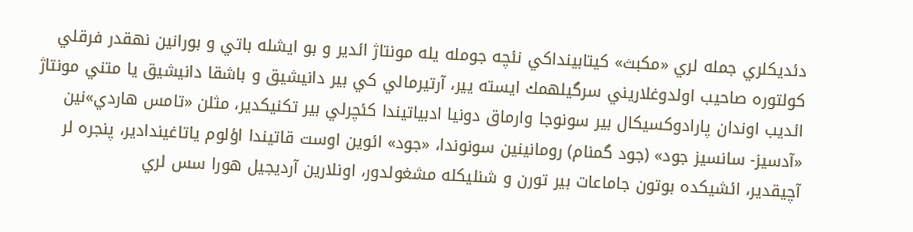دئديكلري جمله لري «مكبث» كيتابينداكي نئچه جومله يله مونتاژ ائدير و بو ايشله باتي و بورانين نهقدر فرقلي كولتوره صاحيب اولدوغلاريني سرگيلهمك ايسته يير، آرتيرمالي كي بير دانيشيق و باشقا دانيشيق يا متني مونتاژ ائديب اوندان پارادوكسيكال بير سونوجا وارماق دونيا ادبياتيندا كئچرلي بير تكنيكدير، مثلن «تامس هاردي»نین «آدسيز- سانسيز جود» (جود گمنام) رومانينين سونوندا، «جود» ائوين اوست قاتيندا اؤلوم ياتاغيندادير، پنجره لر آچيقدير، ائشيكده بوتون جاماعات بير تورن و شنليكله مشغولدور، اونلارين آرديجيل هورا سس لري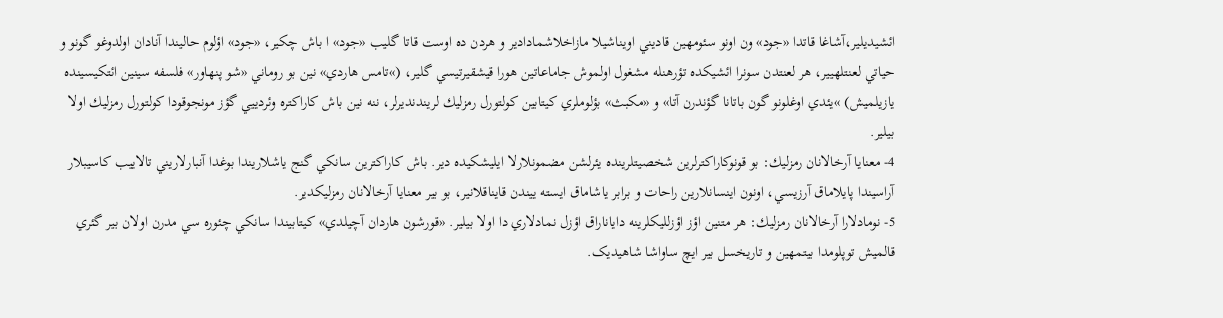ائشیدیلیر،آشاغا قاتدا «جود» ون اونو سئومهين قاديني اويناشيلا مازاخلاشمادادير و هردن ده اوست قاتا گليب «جود» ا باش چكير، «جود» اؤلوم حاليندا آنادان اولدوغو گونو و حياتي لعنتلهيير، هر لعنتدن سونرا ائشيكده تؤرهنله مشغول اولموش جاماعاتين هورا قيشقيرتيسي گلير، (»تامس هاردي» نين بو روماني «شو پنهاور» فلسفه سينين ائتكيسينده يازيلميش) »يئدي اوغلونو گون باتانا گؤندرن آتا» و «مكبث» بؤلوملري كيتابين كولتورل رمزليك لريندنديرلر، ننه نين باش كاراكتره وئردييي گؤز مونجوقودا كولتورل رمزليك اولا بيلير.
4- معنايا آرخالانان رمزليك: بو قونوكاراكترلرين شخصيتلرينده يئرلشن مضمونلارلا ايليشكيده دير. باش كاراكترين سانكي گنج ياشلاريندا بوغدا آنبارلاريني تالاييب كاسيبلار آراسيندا پايلاماق آرزيسي، اونون اينسانلارين راحات و برابر ياشاماق ايسته ييندن قايناقلانير، بو بير معنايا آرخالانان رمزليكدير.
5- نومادلارا آرخالانان رمزليك: هر متنين اؤز اؤزلليكلرينه داياناراق اؤزل نمادلاري دا اولا بيلير. «قورشون هاردان آچيلدي» كيتابيندا سانكي چئوره سي مدرن اولان بير گئري قالميش توپلومدا بيتمهين و تاريخسل بير ايچ ساواشا شاهيديک.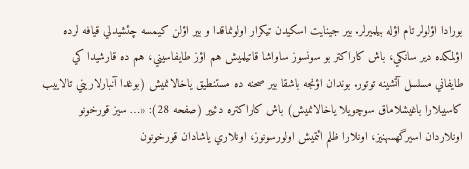بورادا اؤلولر تام اؤله بيلميرلر. بير جينايت اسكيدن تيكرار اولونماقدا و بير اؤلن كيمسه چئشيدلي قيافه لرده اؤلمكده دير سانكي، باش كاراكتر بو سونسوز ساواشا قاتيلميش هم اؤز طايفاسيني، هم ده قارشيدا كي طايفاني مسلسل آتشينه توتور. بوندان اؤنجه باشقا بير صحنه ده مستنطيق ياخالانميش (بوغدا آنبارلاريني تالاييب كاسيبلارا باغيشلاماق سوچويلا ياخالانميش) باش كاراكتره دئيير (صفحه 28): «… سيز قورخونو اونلاردان اسيرگهسهنيز، اونلارا ظلم ائتميش اولورسونوز، اونلاري ياشادان قورخونون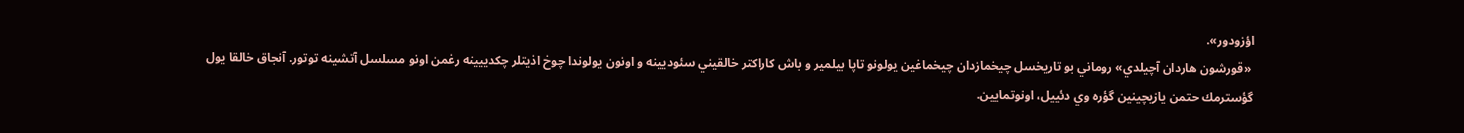اؤزودور».
 «قورشون هاردان آچيلدي» روماني بو تاريخسل چيخمازدان چيخماغين يولونو تاپا بيلمير و باش كاراكتر خالقيني سئوديينه و اونون يولوندا چوخ اذيتلر چكدييينه رغمن اونو مسلسل آتشينه توتور. آنجاق خالقا يول گؤسترمك حتمن يازيچينين گؤره وي دئييل، اونوتمايين.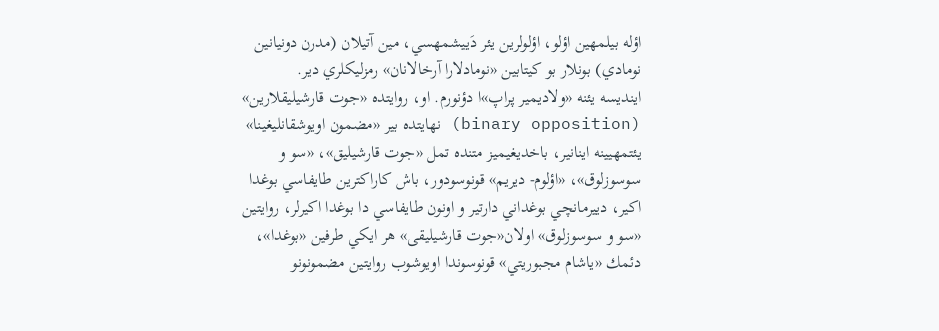اؤله بيلمهين اؤلو، اؤلولرين يئر دَييشمهسي، مين آتيلان (مدرن دونيانين نومادي) بونلار بو كيتابين «نومادلارا آرخالانان» رمزليكلري دير.
اينديسه يئنه «ولاديمير پراپ»ا دؤنورم. او، روايتده «جوت قارشيليقلارين» (binary opposition) نهايتده بير «مضمون اويوشقانليغينا» يئتمهيينه اينانير، باخديغيميز متنده تمل «جوت قارشيليق»، «سو و سوسوزلوق»، «اؤلوم- ديريم» قونوسودور، باش كاراكترين طايفاسي بوغدا اكير، دييرمانچي بوغداني دارتير و اونون طايفاسي دا بوغدا اكيرلر، روايتين «سو و سوسوزلوق» اولان«جوت قارشيليقی» هر ايكي طرفين «بوغدا»، دئمك «ياشام مجبوريتي» قونوسوندا اويوشوب روايتين مضمونونو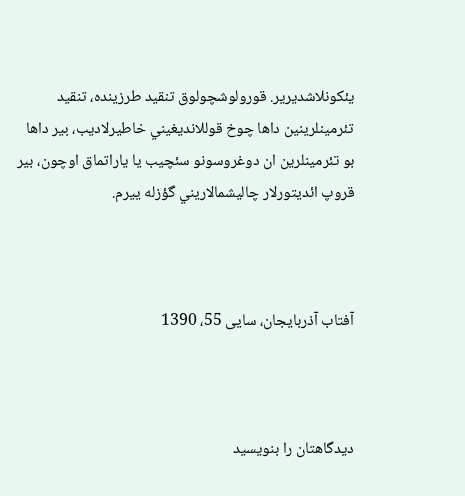يئكونلاشديرير. قورولوشچولوق تنقيد طرزينده، تنقيد تئرمينلرينين داها چوخ قوللانديغيني خاطيرلاديب، بير داها بو تئرمينلرين ان دوغروسونو سئچيب يا ياراتماق اوچون، بير قروپ ائديتورلار چاليشمالاريني گؤزله ييرم.



آفتاب آذربایجان، سایی 55، 1390



دیدگاهتان را بنویسید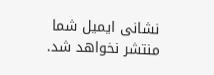نشانی ایمیل شما منتشر نخواهد شد.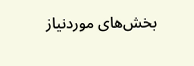بخش‌های موردنیاز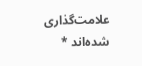علامت‌گذاری شده‌اند *